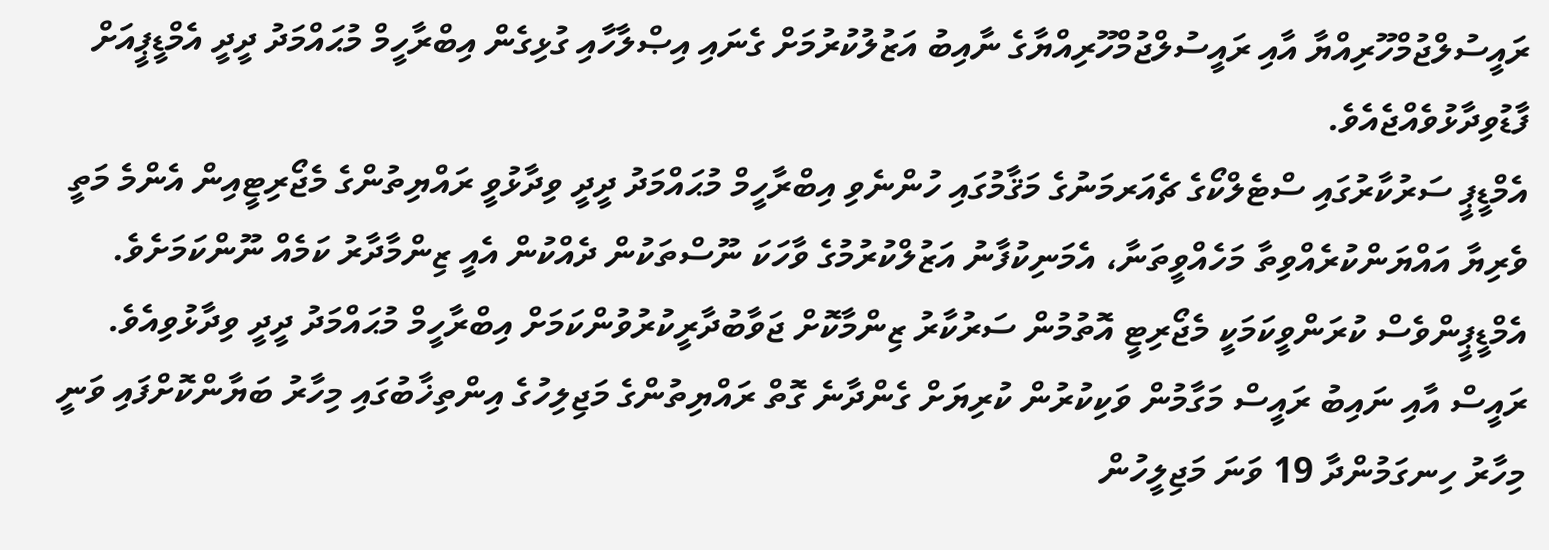ރައީސުލްޖުމްހޫރިއްޔާ އާއި ރައީސުލްޖުމްހޫރިއްޔާގެ ނާއިބު އަޒުލުކުރުމަށް ގެނައި އިޞްލާހާއި ގުޅިގެން އިބްރާހީމް މުޙައްމަދު ދީދީ އެމްޑީޕީއަށް ފާޑުވިދާޅުވެއްޖެއެވެ.
އެމްޑީޕީ ސަރުކާރުގައި ސްޓެލްކޯގެ ޗެއަރމަނުގެ މަޤާމުގައި ހުންނެވި އިބްރާހީމް މުޙައްމަދު ދީދީ ވިދާޅުވީ ރައްޔިތުންގެ މެޖޯރިޓީއިން އެންމެ މަތީ ވެރިޔާ އައްޔަންކުރެއްވިތާ މަހެއްވީތަނާ، އެމަނިކުފާނު އަޒުލްކުރުމުގެ ވާހަކަ ނޫސްތަކުން ދެއްކުން އެއީ ޒިންމާދާރު ކަމެއް ނޫންކަމަށެވެ. އެމްޑީޕީންވެސް ކުރަންވީކަމަކީ މެޖޯރިޓީ އޮތުމުން ސަރުކާރު ޒިންމާކޮށް ޖަވާބުދާރީކުރުވުންކަމަށް އިބްރާހީމް މުޙައްމަދު ދީދީ ވިދާޅުވިއެވެ.
ރައީސް އާއި ނައިބު ރައީސް މަގާމުން ވަކިކުރުން ކުރިޔަށް ގެންދާނެ ގޮތް ރައްޔިތުންގެ މަޖިލިހުގެ އިންތިޚާބުގައި މިހާރު ބަޔާންކޮށްފައި ވަނީ މިހާރު ހިނގަމުންދާ 19 ވަނަ މަޖިލީހުން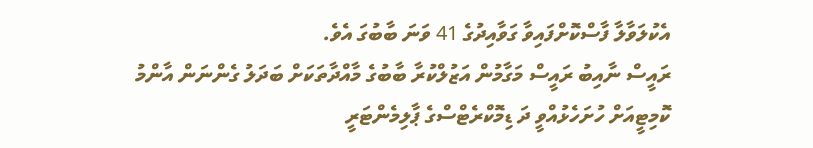އެކުލަވާލާ ފާސްކޮށްފައިވާ ގަވާއިދުގެ 41 ވަނަ ބާބުގަ އެވެ.
ރައީސް ނާއިބު ރައީސް މަގާމުން އަޒުލްކުރާ ބާބުގެ މާއްދާތަކަށް ބަދަލު ގެންނަން އާންމު ކޮމިޓީއަށް ހުށަހެޅުއްވީ ދަ ޑިމޮކްރެޓްސްގެ ޕާލިމެންޓަރީ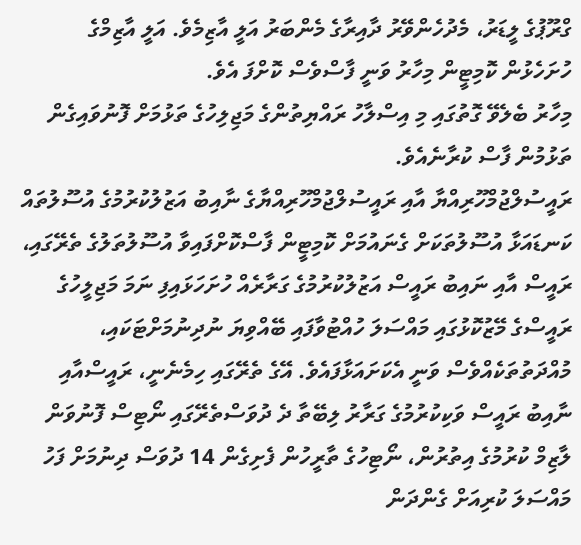ގްރޫޕުގެ ލީޑަރު، މެދުހެންވޭރު ދާއިރާގެ މެންބަރު އަލީ އާޒިމެވެ. އަލީ އާޒިމްގެ ހުށަހެޅުން ކޮމިޓީން މިހާރު ވަނީ ފާސްވެސް ކޮށްފަ އެވެ.
މިހާރު ބެލެވޭ ގޮތުގައި މި އިސްލާހު ރައްޔިތުންގެ މަޖިލިހުގެ ތަޅުމަށް ފޮނުވައިގެން ތަޅުމުން ފާސް ކުރާނެއެވެ.
ރައީސުލްޖުމްހޫރިއްޔާ އާއި ރައީސުލްޖުމްހޫރިއްޔާގެ ނާއިބު އަޒުލުކުރުމުގެ އުސޫލުތައް ކަނޑައަޅާ އުސޫލުތަކަށް ގެނައުމަށް ކޮމިޓީން ފާސްކޮށްފައިވާ އުސޫލުތަލުގެ ތެރޭގައި، ރައީސް އާއި ނައިބު ރައީސް އަޒުލުކުރުމުގެ ގަރާރެއް ހުށަހަޅައިފި ނަމަ މަޖިލީހުގެ ރައީސްގެ މޭޒުކޮޅުގައި މައްސަލަ ހުއްޓުވާފައި ބޭއްވިޔަ ނުދިނުމަށްޓަކައި، މުއްދަތުތަކެއްވެސް ވަނީ އެކަށައަޅާފައެވެ. އޭގެ ތެރޭގައި ހިމެނެނީ، ރައީސްއާއި ނާއިބު ރައީސް ވަކިކުރުމުގެ ގަރާރު ލިބޭތާ ދެ ދުވަސްތެރޭގައި ނޯޓިސް ފޮނުވަން ލާޒިމް ކުރުމުގެ އިތުރުން، ނޯޓިހުގެ ތާރީހުން ފެށިގެން 14 ދުވަސް ދިނުމަށް ފަހު މައްސަލަ ކުރިއަށް ގެންދަން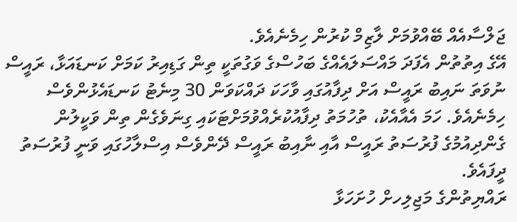ޖަލްސާއެއް ބޭއްވުމަށް ލާޒިމް ކުރުން ހިމެނެއެވެ.
އޭގެ އިތުތުން އެފަދަ މައްސަލައެއްގެ ބަހުސްގެ ވަގުތަކީ ތިން ގަޑިއިރު ކަމަށް ކަނޑައަޅާ، ރައީސް ނުވަތަ ނައިބު ރައީސް އަށް ދިފާއުގައި ވާހަކަ ދައްކަވަން 30 މިނެޓު ކަނޑައެޅުންވެސް ހިމެނެއެވެ. ހަމަ އެއާއެކު، ތުހުމަތު ދިފާއުކުރެއްވުމަށްޓަކައި ގިނަވެގެން ތިން ވަކީލުން ގެންދިއުމުގެ ފުރުސަތު ރައީސް އާއި ނާއިބު ރައީސް ދޭންވެސް އިސްލާހުގައި ވަނީ ފުރުސަތު ދީފައެވެ.
ރައްޔިތުންގެ މަޖިލިހށް ހުށަހަޅާ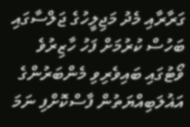ގަރާރާއި މެދު މަޖިލީހުގެ ޖަލްސާގައި ބަހުސް ކުރުމަށް ފަހު ހާޒިރުވެ ވޯޓުގައި ބައިވެރިވި މެންބަރުންގެ އަޣުލަބިއްޔަތުން ފާސްކޮށްފި ނަމަ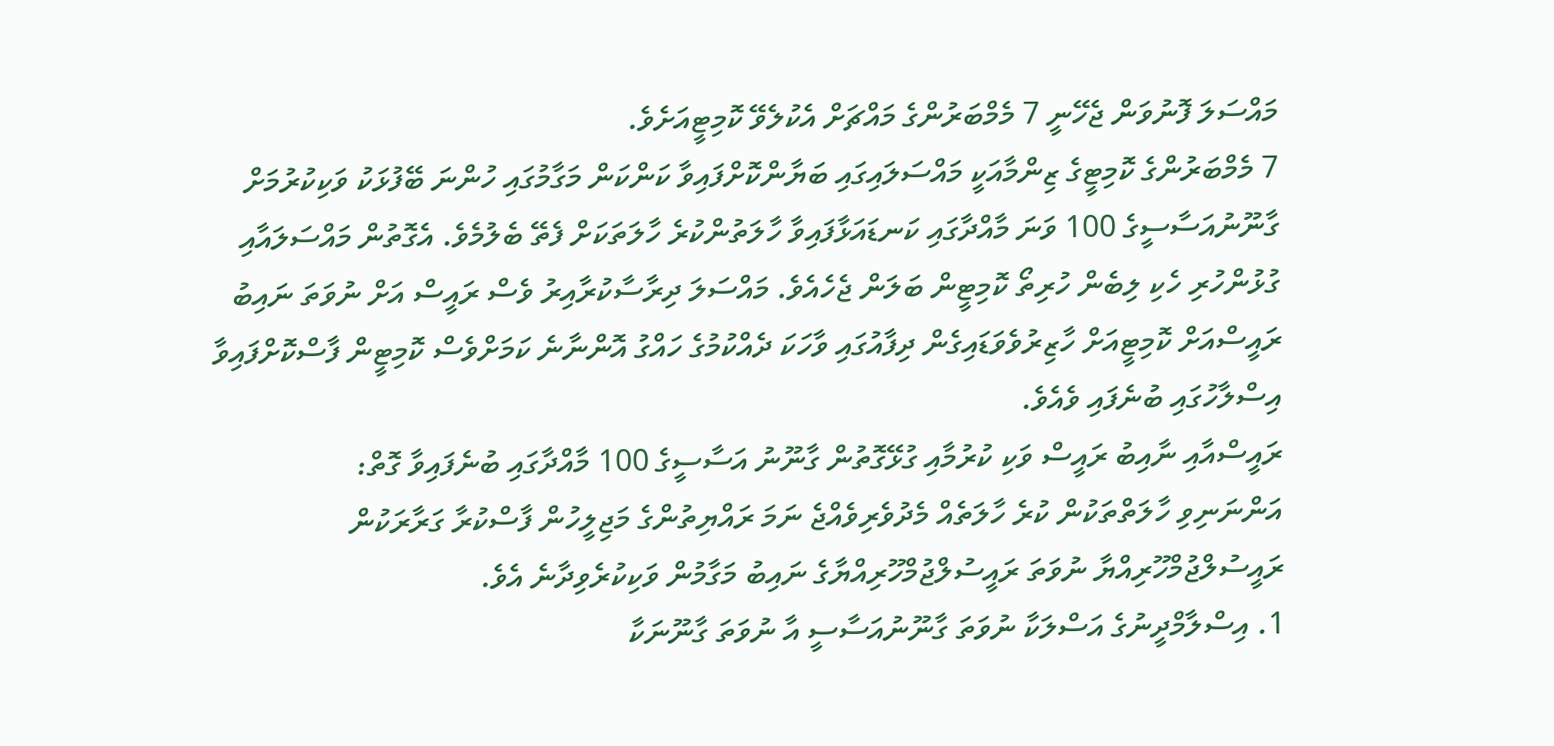މައްސަލަ ފޮނުވަން ޖެހޭނީ 7 މެމްބަރުންގެ މައްޗަށް އެކުލެވޭ ކޮމިޓީއަށެވެ.
7 މެމްބަރުންގެ ކޮމިޓީގެ ޒިންމާއަކީ މައްސަލައިގައި ބަޔާންކޮށްފައިވާ ކަންކަން މަގާމުގައި ހުންނަ ބޭފުޅަކު ވަކިކުރުމަށް ގާނޫނުއަސާސީގެ 100 ވަނަ މާއްދާގައި ކަނޑައަޅާފައިވާ ހާލަތުންކުރެ ހާލަތަކަށް ފެތޭ ބެލުމެވެ. އެގޮތުން މައްސަލައާއި ގުޅުންހުރި ހެކި ލިބެން ހުރިތޯ ކޮމިޓީން ބަލަން ޖެހެއެވެ. މައްސަލަ ދިރާސާކުރާއިރު ވެސް ރައީސް އަށް ނުވަތަ ނައިބު ރައީސްއަށް ކޮމިޓީއަށް ހާޒިރުވެވަޑައިގެން ދިފާއުގައި ވާހަކަ ދެއްކުމުގެ ހައްގު އޮންނާނެ ކަމަށްވެސް ކޮމިޓީން ފާސްކޮށްފައިވާ އިސްލާހުގައި ބުނެފައި ވެއެވެ.
ރައީސްއާއި ނާއިބު ރައީސް ވަކި ކުރުމާއި ގުޅޭގޮތުން ގާނޫނު އަސާސީގެ 100 މާއްދާގައި ބުނެފައިވާ ގޮތް:
އަންނަނިވި ހާލަތްތަކުން ކުރެ ހާލަތެއް މެދުވެރިވެއްޖެ ނަމަ ރައްޔިތުންގެ މަޖިލީހުން ފާސްކުރާ ގަރާރަކުން ރައީސުލްޖުމްހޫރިއްޔާ ނުވަތަ ރައީސުލްޖުމްހޫރިއްޔާގެ ނައިބު މަގާމުން ވަކިކުރެވިދާނެ އެވެ.
1. އިސްލާމްދީނުގެ އަސްލަކާ ނުވަތަ ގާނޫނުއަސާސީ އާ ނުވަތަ ގާނޫނަކާ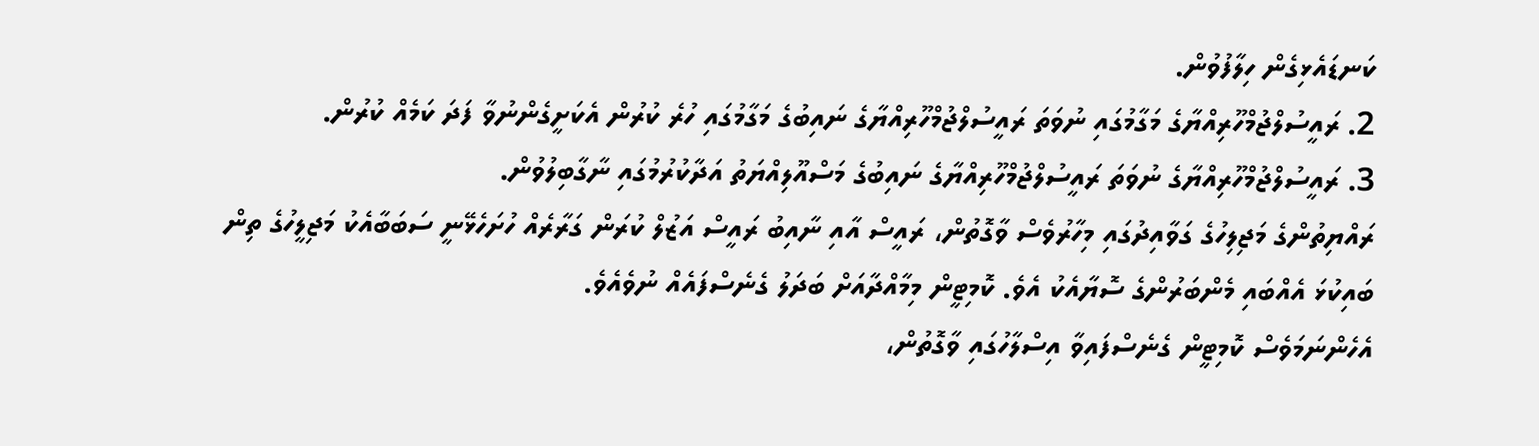ކަނޑައެޅިގެން ހިލާފުވުން.
2. ރައީސުލްޖުމްހޫރިއްޔާގެ މަގާމުގައި ނުވަތަ ރައީސުލްޖުމްހޫރިއްޔާގެ ނައިބުގެ މަގާމުގައި ހުރެ ކުރުން އެކަށީގެންނުވާ ފަދަ ކަމެއް ކުރުން.
3. ރައީސުލްޖުމްހޫރިއްޔާގެ ނުވަތަ ރައީސުލްޖުމްހޫރިއްޔާގެ ނައިބުގެ މަސްއޫލިއްޔަތު އަދާކުރުމުގައި ނާގާބިލުވުން.
ރައްޔިތުންގެ މަޖިލިހުގެ ގަވާއިދުގައި މިހާރުވެސް ވާގޮތުން، ރައީސް އާއި ނާއިބު ރައީސް އަޒުލް ކުރަން ގަރާރެއް ހުށަހެޅޭނީ ސަބަބާއެކު މަޖިލީހުގެ ތިން ބައިކުޅަ އެއްބައި މެންބަރުންގެ ސޮޔާއެކު އެވެ. ކޮމިޓީން މިމާއްދާއަށް ބަދަލު ގެނެސްފައެއް ނުވެއެވެ.
އެހެންނަމަވެސް ކޮމިޓީން ގެނެސްފައިވާ އިސްލާހުގައި ވާގޮތުން،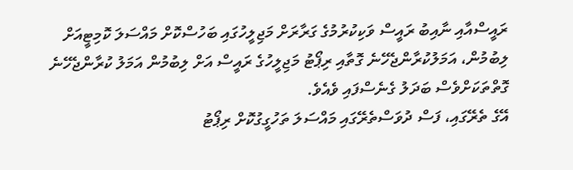ރައީސްއާއި ނާއިބު ރައީސް ވަކިކުރުމުގެ ގަރާރަށް މަޖިލީހުގައި ބަހުސްކޮށް މައްސަލަ ކޮމިޓީއަށް ލިބުމުން، އަމަލުކުރާންޖެހޭނެ ގޮތާއި ރިޕޯޓު މަޖިލީހުގެ ރައީސް އަށް ލިބުމުން އަމަލު ކުރާންޖެހޭނެ ގޮތްތަކަށްވެސް ބަދަލު ގެނެސްފައި ވެއެވެ.
އޭގެ ތެރޭގައި، ފަސް ދުވަސްތެރޭގައި މައްސަލަ ތަހުގީގުކޮށް ރިޕޯޓު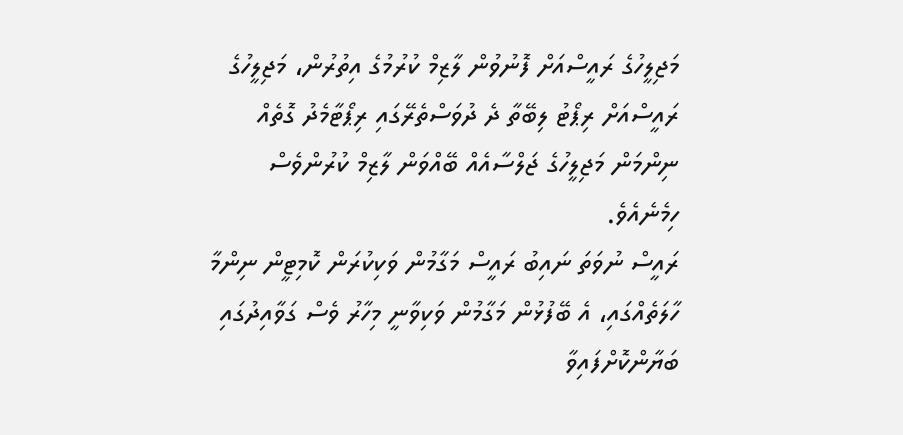މަޖިލީހުގެ ރައީސްއަށް ފޮނުވުން ލާޒިމް ކުރުމުގެ އިތުރުން، މަޖިލީހުގެ ރައީސްއަށް ރިޕޯޓު ލިބޭތާ ދެ ދުވަސްތެރޭގައި ރިޕޯޓާމެދު ގޮތެއް ނިންމަން މަޖިލީހުގެ ޖަލްސާއެއް ބޭއްވަން ލާޒިމް ކުރުންވެސް ހިމެނެއެވެ.
ރައީސް ނުވަތަ ނައިބު ރައީސް މަގާމުން ވަކިކުރަން ކޮމިޓީން ނިންމާ ހާލަތެއްގައި، އެ ބޭފުޅުން މަގާމުން ވަކިވާނީ މިހާރު ވެސް ގަވާއިދުގައި ބަޔާންކޮށްފައިވާ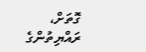ގޮތަށް، ރައްޔިތުންގެ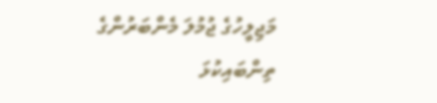މަޖިލީހުގެ ޖުމުލަ މެންބަރުންގެ ތިންބައިކުޅަ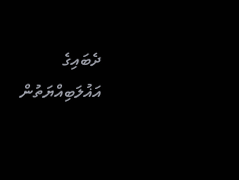ދެބައިގެ އަޣުލަބިއްޔަތުން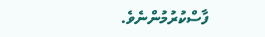ފާސްކުރުމުންނެވެ.